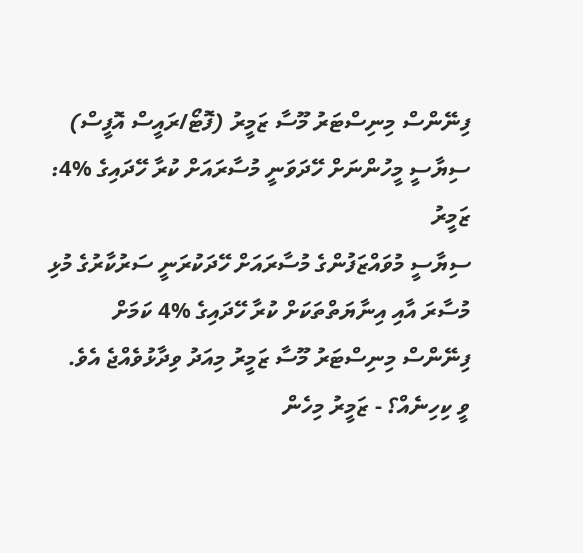ފިނޭންސް މިނިސްޓަރު މޫސާ ޒަމީރު (ފޮޓޯ/ރައީސް އޮފީސް)
ސިޔާސީ މީހުންނަށް ހޭދަވަނީ މުސާރައަށް ކުރާ ހޭދައިގެ %4: ޒަމީރު
ސިޔާސީ މުވައްޒަފުންގެ މުސާރައަށް ހޭދަކުރަނީ ސަރުކާރުގެ މުޅި މުސާރަ އާއި އިނާޔަތްތަކަށް ކުރާ ހޭދައިގެ %4 ކަމަށް ފިނޭންސް މިނިސްޓަރު މޫސާ ޒަމީރު މިއަދު ވިދާޅުވެއްޖެ އެވެ.
ވީ ކިހިނެއް؟ - ޒަމީރު މިހެން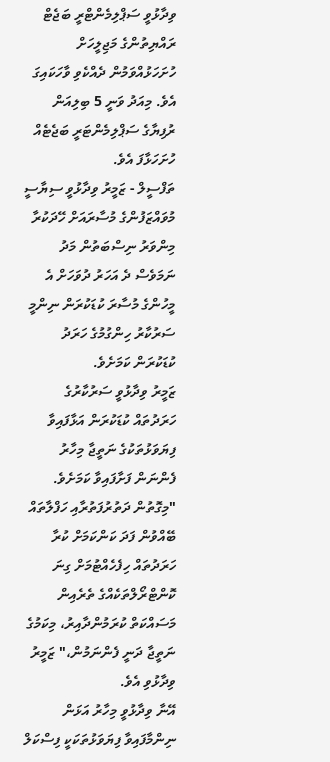ވިދާޅުވީ ސަޕްލިމެންޓްރީ ބަޖެޓް ރައްޔިތުންގެ މަޖިލީހަށް ހުށަހަޅުއްވަމުން ދެއްކެވި ވާހަކައިގަ އެވެ. މިއަދު ވަނީ 5 ބިލިއަން ރުފިޔާގެ ސަޕްލިމެންޓަރީ ބަޖެޓެއް ހުށަހަޅާފަ އެވެ.
ތަފްސީލް - ޒަމީރު ވިދާޅުވީ ސިޔާސީ މުވައްޒަފުންގެ މުސާރައަށް ހޭދަކުރާ މިންވަރު ނިސްބަތުން މަދު ނަމަވެސް ދެ އަހަރު ދުވަހަށް އެ މީހުންގެ މުސާރަ ކުޑަކުރަން ނިންމީ ސަރުކާރު ހިންގުމުގެ ހަރަދު ކުޑަކުރަން ކަމަށެވެ.
ޒަމީރު ވިދާޅުވީ ސަރުކާރުގެ ހަރަދުތައް ކުޑަކުރަން އަޅާފައިވާ ފިޔަވަޅުތަކުގެ ނަތީޖާ މިހާރު ފެންނަން ފަށާފައިވާ ކަމަށެވެ.
"މިގޮތުން ދަތުރުފަތުރާއި ހަފްލާތައް ބޭއްވުން ފަދަ ކަންކަމަށް ކުރާ ހަރަދުތައް ހިފެހެއްޓުމަށް ގިނަ ކޮންޓްރޯލްތަކެއްގެ ތެރެއިން މަސައްކަތް ކުރަމުންދާއިރު، މިކަމުގެ ނަތީޖާ ދަނީ ފެންނަމުން،" ޒަމީރު ވިދާޅުވި އެވެ.
އޭނާ ވިދާޅުވީ މިހާރު އަޅަން ނިންމާފައިވާ ފިޔަވަޅުތަކަކީ ފިސްކަލް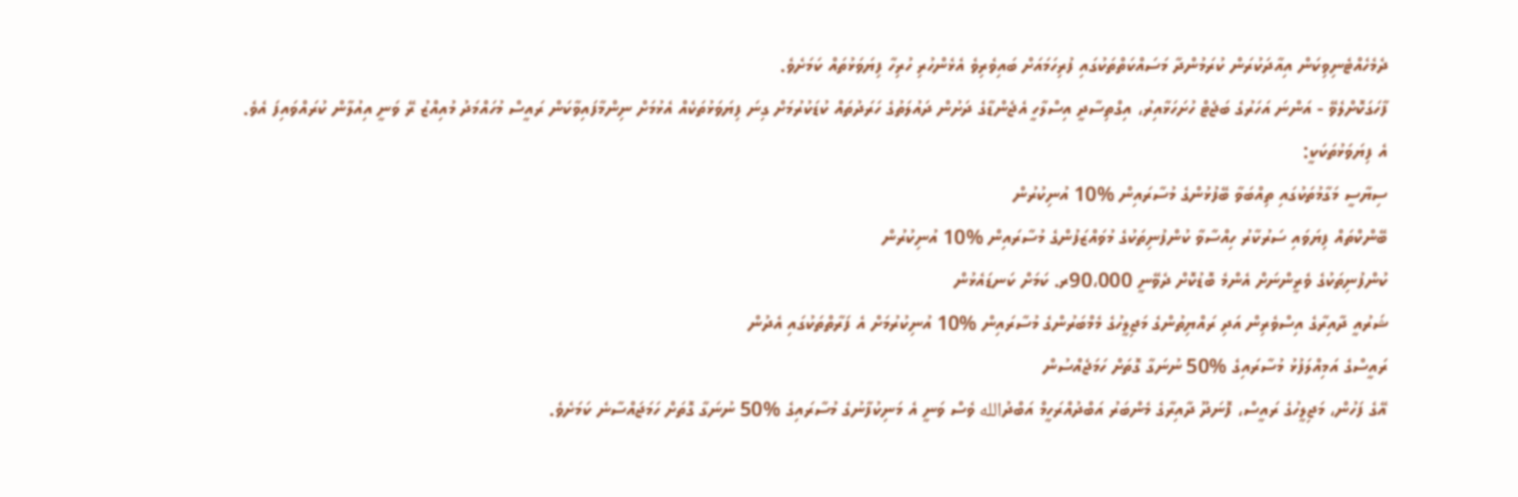ދެމެހެއްޓެނިވިކަން އިއާދަކުރަން ކުރަމުންދާ މަސައްކަތްތަކުގައި ފުރިހަމައަށް ބައިވެރިވެ އެޅެންހުރި ހުރިހާ ފިޔަވަޅުތައް ކަމަށެވެ.
ފާހަގަކޮށްލެވޭ - އަންނަ އަހަރުގެ ބަޖެޓް ހުށަހަޅާއިރު، އިގްތިސާދީ އިސްލާހީ އެޖެންޑާގެ ދަށުން ދައުލަތުގެ ހަރަދުތައް ކުޑަކުރުމަށް ގިނަ ފިޔަވަޅުތަކެއް އެޅުމަށް ނިންމާފައިވާކަން ރައީސް މުހައްމަދު މުއިއްޒު ރޭ ވަނީ އިއުލާން ކުރައްވައިފަ އެވެ.
އެ ފިޔަވަޅުތަކަކީ:
ސިޔާސީ މަގާމުތަކުގައި ތިއްބަވާ ބޭފުޅުންގެ މުސާރައިން %10 އުނިކުރުން
ބޭންކްތައް ފިޔަވައި ސަރުކާރު ހިއްސާވާ ކުންފުނިތަކުގެ މުވައްޒަފުންގެ މުސާރައިން %10 އުނިކުރުން
ކުންފުނިތަކުގެ ވެރީންނަށް އެންމެ ބޮޑުކޮށް ދެވޭނީ 90،000ރ. ކަމަށް ކަނޑައެޅުން
ޝަރުއީ ދާއިރާގެ އިސްވެރިން އަދި ރައްޔިތުންގެ މަޖިލީހުގެ މެމްބަރުންގެ މުސާރައިން %10 އުނިކުރުމަށް އެ ފަރާތްތަކުގައި އެދުން
ރައީސްގެ އަމިއްލަފުޅު މުސާރައިގެ %50 ނުނަގާ ގޮތަށް ހަމަޖެއްސުން
އޭގެ ފަހުން، މަޖިލީހުގެ ރައީސް، ފޮނަދޫ ދާއިރާގެ މެންބަރު އަބްދުއްރަހީމް އަބްދުالله ވެސް ވަނީ އެ މަނިކުފާނުގެ މުސާރައިގެ %50 ނުނަގާ ގޮތަށް ހަމަޖައްސާނެ ކަމަށެވެ.